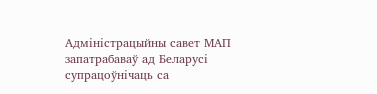Адміністрацыйны савет МАП запатрабаваў ад Беларусі супрацоўнічаць са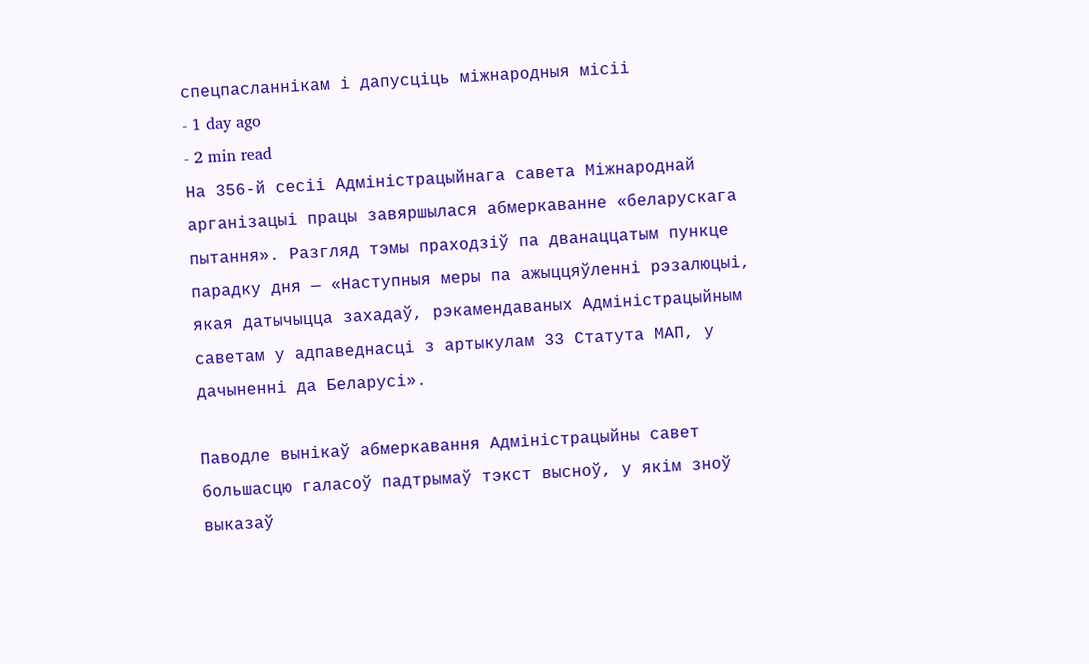спецпасланнікам і дапусціць міжнародныя місіі
- 1 day ago
- 2 min read
На 356-й сесіі Адміністрацыйнага савета Міжнароднай арганізацыі працы завяршылася абмеркаванне «беларускага пытання». Разгляд тэмы праходзіў па дванаццатым пункце парадку дня — «Наступныя меры па ажыццяўленні рэзалюцыі, якая датычыцца захадаў, рэкамендаваных Адміністрацыйным саветам у адпаведнасці з артыкулам 33 Статута МАП, у дачыненні да Беларусі».

Паводле вынікаў абмеркавання Адміністрацыйны савет большасцю галасоў падтрымаў тэкст высноў, у якім зноў выказаў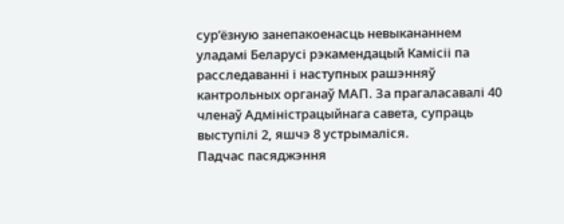сур’ёзную занепакоенасць невыкананнем уладамі Беларусі рэкамендацый Камісіі па расследаванні і наступных рашэнняў кантрольных органаў МАП. За прагаласавалі 40 членаў Адміністрацыйнага савета, супраць выступілі 2, яшчэ 8 устрымаліся.
Падчас пасяджэння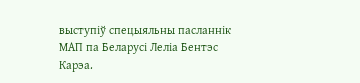выступіў спецыяльны пасланнік МАП па Беларусі Леліа Бентэс Карэа.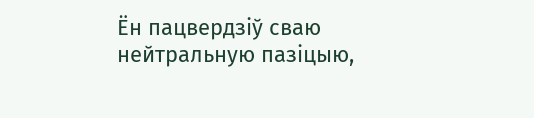Ён пацвердзіў сваю нейтральную пазіцыю,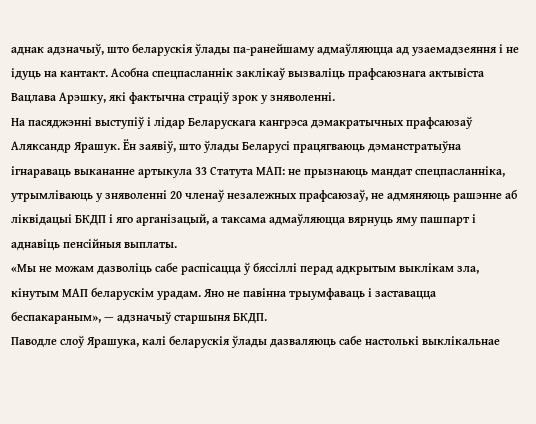аднак адзначыў, што беларускія ўлады па-ранейшаму адмаўляюцца ад узаемадзеяння і не ідуць на кантакт. Асобна спецпасланнік заклікаў вызваліць прафсаюзнага актывіста Вацлава Арэшку, які фактычна страціў зрок у зняволенні.
На пасяджэнні выступіў і лідар Беларускага кангрэса дэмакратычных прафсаюзаў Аляксандр Ярашук. Ён заявіў, што ўлады Беларусі працягваюць дэманстратыўна ігнараваць выкананне артыкула 33 Статута МАП: не прызнаюць мандат спецпасланніка, утрымліваюць у зняволенні 20 членаў незалежных прафсаюзаў, не адмяняюць рашэнне аб ліквідацыі БКДП і яго арганізацый, а таксама адмаўляюцца вярнуць яму пашпарт і аднавіць пенсійныя выплаты.
«Мы не можам дазволіць сабе распісацца ў бяссіллі перад адкрытым выклікам зла, кінутым МАП беларускім урадам. Яно не павінна трыумфаваць і заставацца беспакараным», — адзначыў старшыня БКДП.
Паводле слоў Ярашука, калі беларускія ўлады дазваляюць сабе настолькі выклікальнае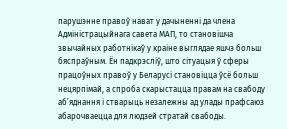парушэнне правоў нават у дачыненні да члена Адміністрацыйнага савета МАП, то становішча звычайных работнікаў у краіне выглядае яшчэ больш бяспраўным. Ён падкрэсліў, што сітуацыя ў сферы працоўных правоў у Беларусі становіцца ўсё больш нецярпімай, а спроба скарыстацца правам на свабоду аб’яднання і стварыць незалежны ад улады прафсаюз абарочваецца для людзей стратай свабоды.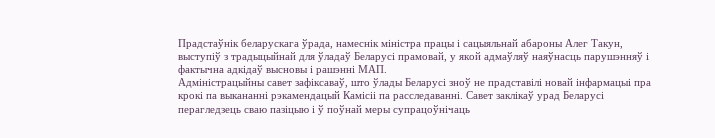Прадстаўнік беларускага ўрада, намеснік міністра працы і сацыяльнай абароны Алег Такун, выступіў з традыцыйнай для ўладаў Беларусі прамовай, у якой адмаўляў наяўнасць парушэнняў і фактычна адкідаў высновы і рашэнні МАП.
Адміністрацыйны савет зафіксаваў, што ўлады Беларусі зноў не прадставілі новай інфармацыі пра крокі па выкананні рэкамендацый Камісіі па расследаванні. Савет заклікаў урад Беларусі перагледзець сваю пазіцыю і ў поўнай меры супрацоўнічаць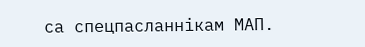са спецпасланнікам МАП.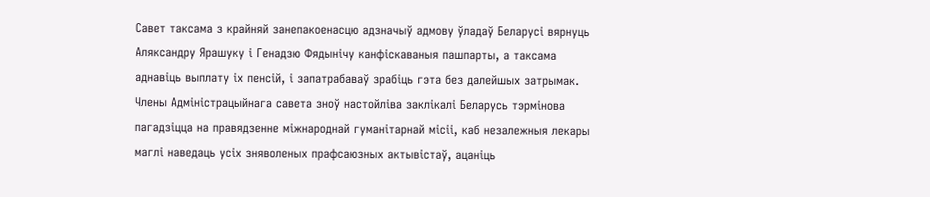Савет таксама з крайняй занепакоенасцю адзначыў адмову ўладаў Беларусі вярнуць Аляксандру Ярашуку і Генадзю Фядынічу канфіскаваныя пашпарты, а таксама аднавіць выплату іх пенсій, і запатрабаваў зрабіць гэта без далейшых затрымак.
Члены Адміністрацыйнага савета зноў настойліва заклікалі Беларусь тэрмінова пагадзіцца на правядзенне міжнароднай гуманітарнай місіі, каб незалежныя лекары маглі наведаць усіх зняволеных прафсаюзных актывістаў, ацаніць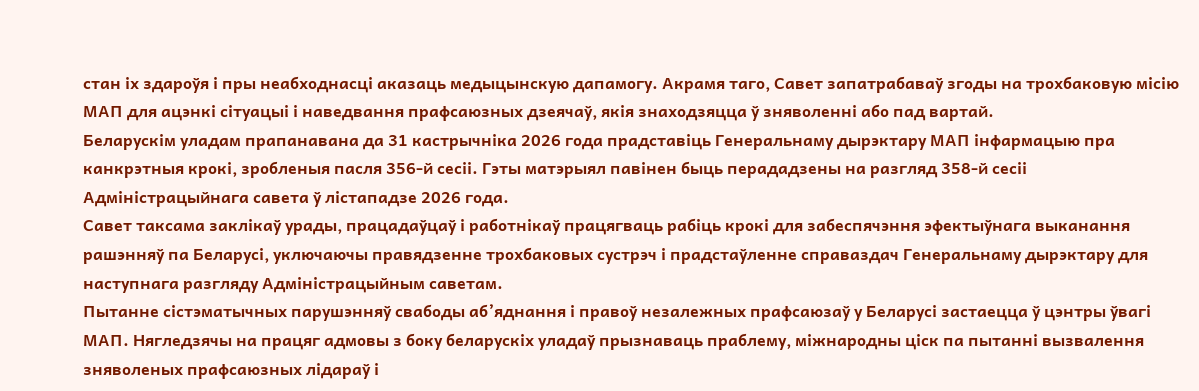стан іх здароўя і пры неабходнасці аказаць медыцынскую дапамогу. Акрамя таго, Савет запатрабаваў згоды на трохбаковую місію МАП для ацэнкі сітуацыі і наведвання прафсаюзных дзеячаў, якія знаходзяцца ў зняволенні або пад вартай.
Беларускім уладам прапанавана да 31 кастрычніка 2026 года прадставіць Генеральнаму дырэктару МАП інфармацыю пра канкрэтныя крокі, зробленыя пасля 356-й сесіі. Гэты матэрыял павінен быць перададзены на разгляд 358-й сесіі Адміністрацыйнага савета ў лістападзе 2026 года.
Савет таксама заклікаў урады, працадаўцаў і работнікаў працягваць рабіць крокі для забеспячэння эфектыўнага выканання рашэнняў па Беларусі, уключаючы правядзенне трохбаковых сустрэч і прадстаўленне справаздач Генеральнаму дырэктару для наступнага разгляду Адміністрацыйным саветам.
Пытанне сістэматычных парушэнняў свабоды аб’яднання і правоў незалежных прафсаюзаў у Беларусі застаецца ў цэнтры ўвагі МАП. Нягледзячы на працяг адмовы з боку беларускіх уладаў прызнаваць праблему, міжнародны ціск па пытанні вызвалення зняволеных прафсаюзных лідараў і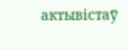актывістаў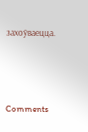захоўваецца.



Comments